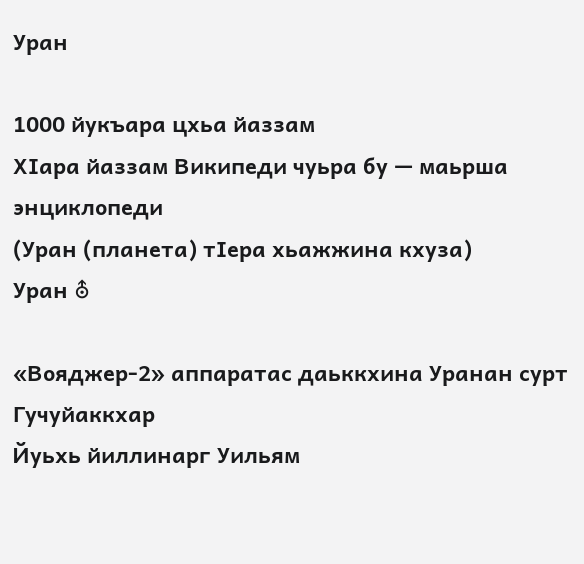Уран

1000 йукъара цхьа йаззам
ХӀара йаззам Википеди чуьра бу — маьрша энциклопеди
(Уран (планета) тӀера хьажжина кхуза)
Уран ⛢

«Вояджер-2» аппаратас даьккхина Уранан сурт
Гучуйаккхар
Йуьхь йиллинарг Уильям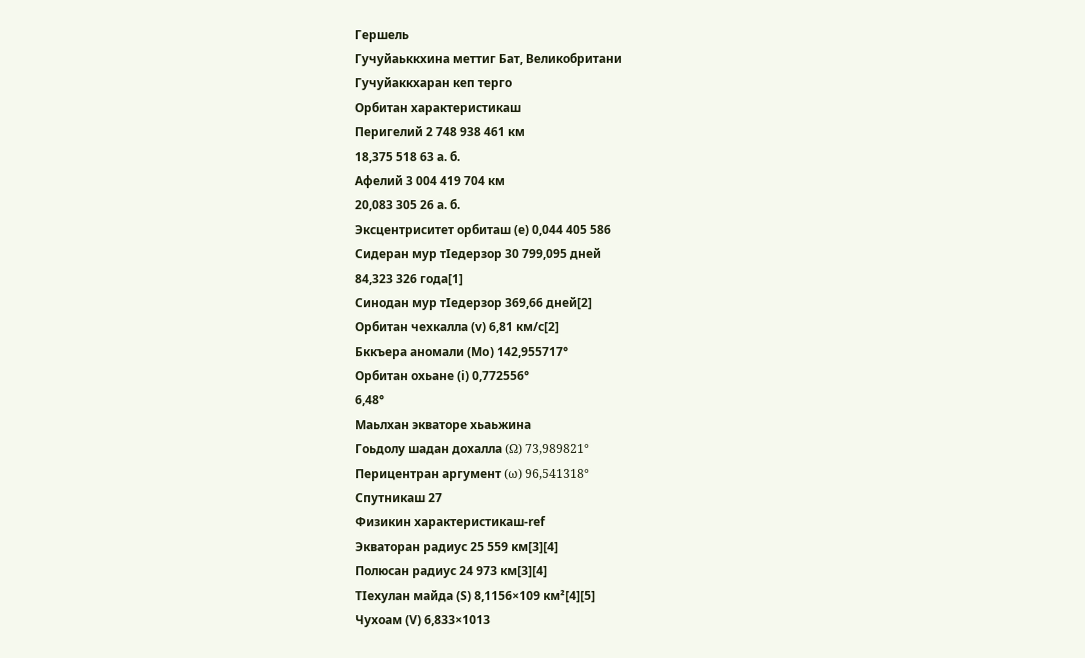Гершель
Гучуйаьккхина меттиг Бат, Великобритани
Гучуйаккхаран кеп терго
Орбитан характеристикаш
Перигелий 2 748 938 461 км
18,375 518 63 а. б.
Афелий 3 004 419 704 км
20,083 305 26 а. б.
Эксцентриситет орбиташ (e) 0,044 405 586
Сидеран мур тӀедерзор 30 799,095 дней
84,323 326 года[1]
Синодан мур тӀедерзор 369,66 дней[2]
Орбитан чехкалла (v) 6,81 км/с[2]
Бккъера аномали (Mo) 142,955717°
Орбитан охьане (i) 0,772556°
6,48°
Маьлхан экваторе хьаьжина
Гоьдолу шадан дохалла (Ω) 73,989821°
Перицентран аргумент (ω) 96,541318°
Спутникаш 27
Физикин характеристикаш-ref
Экваторан радиус 25 559 км[3][4]
Полюсан радиус 24 973 км[3][4]
ТӀехулан майда (S) 8,1156×109 км²[4][5]
Чухоам (V) 6,833×1013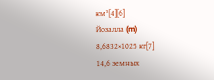км³[4][6]
Йозалла (m) 8,6832×1025 кг[7]
14,6 земных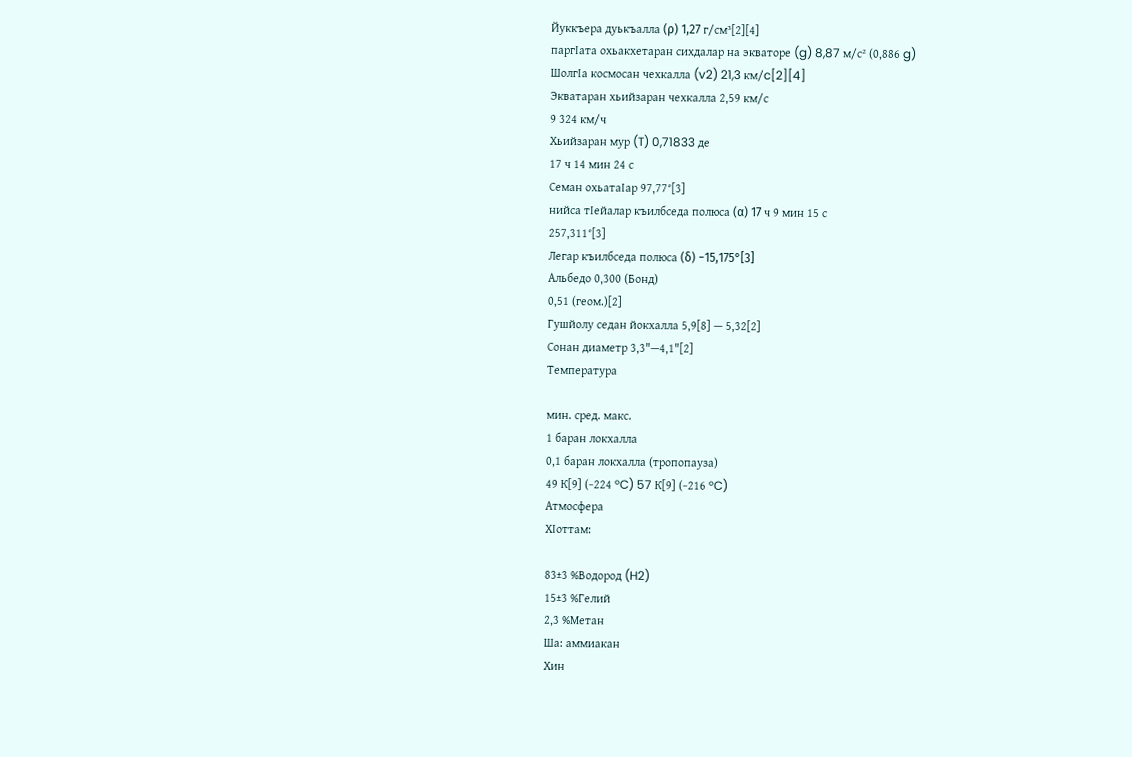Йуккъера дуькъалла (ρ) 1,27 г/см³[2][4]
паргӀата охьакхетаран сихдалар на экваторе (g) 8,87 м/с² (0,886 g)
ШолгӀа космосан чехкалла (v2) 21,3 км/c[2][4]
Экватаран хьийзаран чехкалла 2,59 км/с
9 324 км/ч
Хьийзаран мур (T) 0,71833 де
17 ч 14 мин 24 с
Семан охьатаӀар 97,77°[3]
нийса тӀейалар къилбседа полюса (α) 17 ч 9 мин 15 с
257,311°[3]
Легар къилбседа полюса (δ) −15,175°[3]
Альбедо 0,300 (Бонд)
0,51 (геом.)[2]
Гушйолу седан йокхалла 5,9[8] — 5,32[2]
Сонан диаметр 3,3"—4,1"[2]
Температура

мин. сред. макс.
1 баран локхалла
0,1 баран локхалла (тропопауза)
49 К[9] (−224 °C) 57 К[9] (−216 °C)
Атмосфера
ХӀоттам:

83±3 %Водород (H2)
15±3 %Гелий
2,3 %Метан
Ша: аммиакан
Хин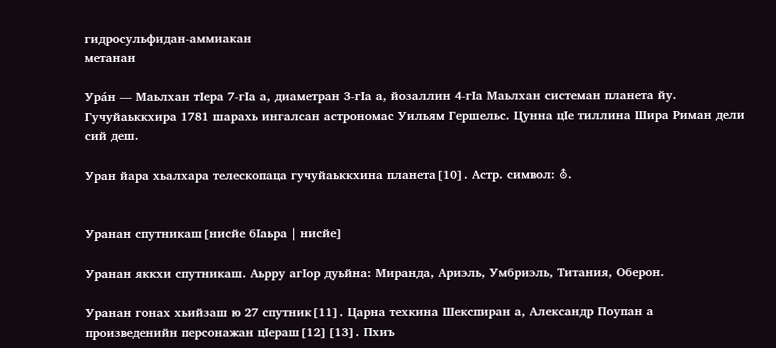гидросульфидан-аммиакан
метанан

Ура́н — Маьлхан тӀера 7-гӀа а, диаметран 3-гӀа а, йозаллин 4-гӀа Маьлхан системан планета йу. Гучуйаьккхира 1781 шарахь ингалсан астрономас Уильям Гершельс. Цунна цӀе тиллина Шира Риман дели сий деш.

Уран йара хьалхара телескопаца гучуйаьккхина планета[10]. Астр. символ: ⛢.


Уранан спутникаш[нисйе бӀаьра | нисйе]

Уранан яккхи спутникаш. Аьрру агӀор дуьйна: Миранда, Ариэль, Умбриэль, Титания, Оберон.

Уранан гонах хьийзаш ю 27 спутник[11]. Царна техкина Шекспиран а, Александр Поупан а произведенийн персонажан цӀераш[12][13]. Пхиъ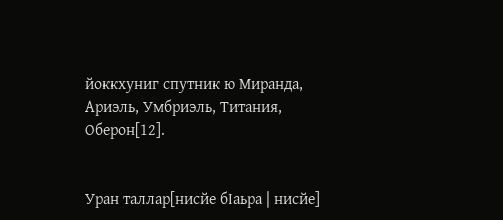йоккхуниг спутник ю Миранда, Ариэль, Умбриэль, Титания, Оберон[12].


Уран таллар[нисйе бӀаьра | нисйе]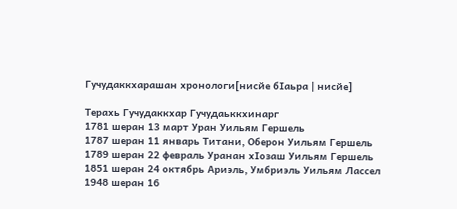Гучудаккхарашан хронологи[нисйе бӀаьра | нисйе]

Терахь Гучудаккхар Гучудаьккхинарг
1781 шеран 13 март Уран Уильям Гершель
1787 шеран 11 январь Титани, Оберон Уильям Гершель
1789 шеран 22 февраль Уранан хӀозаш Уильям Гершель
1851 шеран 24 октябрь Ариэль, Умбриэль Уильям Лассел
1948 шеран 16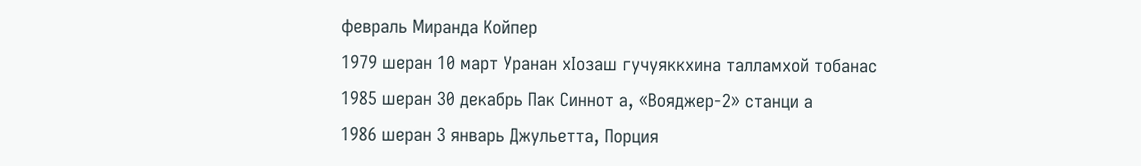февраль Миранда Койпер
1979 шеран 10 март Уранан хӀозаш гучуяккхина талламхой тобанас
1985 шеран 30 декабрь Пак Синнот а, «Вояджер-2» станци а
1986 шеран 3 январь Джульетта, Порция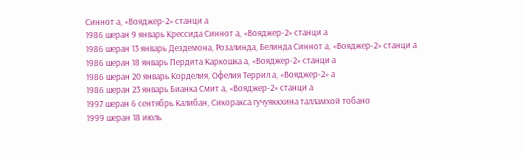Синнот а, «Вояджер-2» станци а
1986 шеран 9 январь Крессида Синнот а, «Вояджер-2» станци а
1986 шеран 13 январь Дездемона, Розалинда, Белинда Синнот а, «Вояджер-2» станци а
1986 шеран 18 январь Пердита Каркошка а, «Вояджер-2» станци а
1986 шеран 20 январь Корделия, Офелия Террил а, «Вояджер-2» а
1986 шеран 23 январь Бианка Смит а, «Вояджер-2» станци а
1997 шеран 6 сентябрь Калибан, Сикоракса гучуяккхина талламхой тобано
1999 шеран 18 июль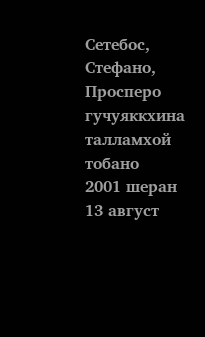Сетебос, Стефано, Просперо гучуяккхина талламхой тобано
2001 шеран 13 август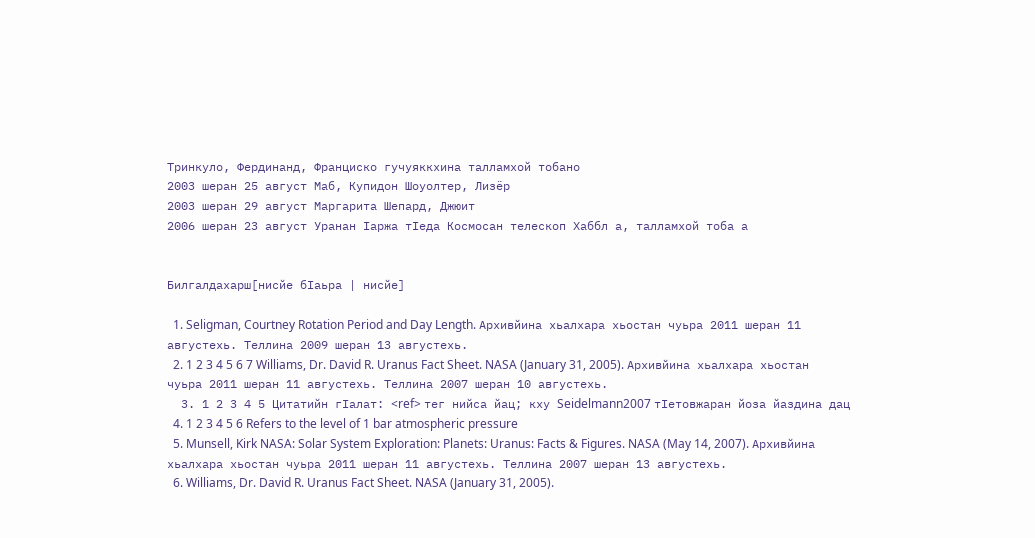Тринкуло, Фердинанд, Франциско гучуяккхина талламхой тобано
2003 шеран 25 август Маб, Купидон Шоуолтер, Лизёр
2003 шеран 29 август Маргарита Шепард, Джюит
2006 шеран 23 август Уранан Ӏаржа тӀеда Космосан телескоп Хаббл а, талламхой тоба а


Билгалдахарш[нисйе бӀаьра | нисйе]

  1. Seligman, Courtney Rotation Period and Day Length. Архивйина хьалхара хьостан чуьра 2011 шеран 11 августехь. Теллина 2009 шеран 13 августехь.
  2. 1 2 3 4 5 6 7 Williams, Dr. David R. Uranus Fact Sheet. NASA (January 31, 2005). Архивйина хьалхара хьостан чуьра 2011 шеран 11 августехь. Теллина 2007 шеран 10 августехь.
  3. 1 2 3 4 5 Цитатийн гӀалат: <ref> тег нийса йац; кху Seidelmann2007 тIетовжаран йоза йаздина дац
  4. 1 2 3 4 5 6 Refers to the level of 1 bar atmospheric pressure
  5. Munsell, Kirk NASA: Solar System Exploration: Planets: Uranus: Facts & Figures. NASA (May 14, 2007). Архивйина хьалхара хьостан чуьра 2011 шеран 11 августехь. Теллина 2007 шеран 13 августехь.
  6. Williams, Dr. David R. Uranus Fact Sheet. NASA (January 31, 2005).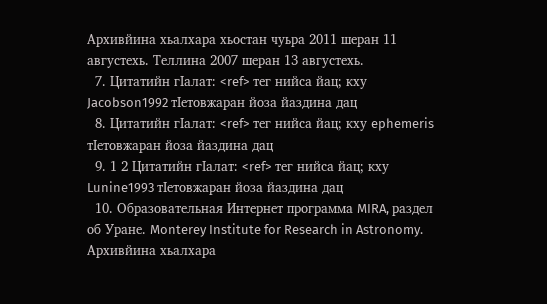Архивйина хьалхара хьостан чуьра 2011 шеран 11 августехь. Теллина 2007 шеран 13 августехь.
  7. Цитатийн гӀалат: <ref> тег нийса йац; кху Jacobson1992 тIетовжаран йоза йаздина дац
  8. Цитатийн гӀалат: <ref> тег нийса йац; кху ephemeris тIетовжаран йоза йаздина дац
  9. 1 2 Цитатийн гӀалат: <ref> тег нийса йац; кху Lunine1993 тIетовжаран йоза йаздина дац
  10. Образовательная Интернет программа MIRA, раздел об Уране. Monterey Institute for Research in Astronomy. Архивйина хьалхара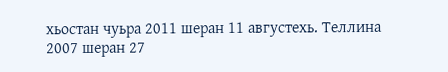хьостан чуьра 2011 шеран 11 августехь. Теллина 2007 шеран 27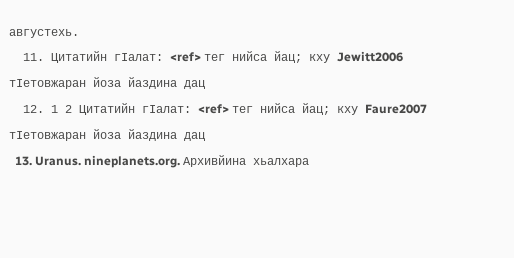августехь.
  11. Цитатийн гӀалат: <ref> тег нийса йац; кху Jewitt2006 тIетовжаран йоза йаздина дац
  12. 1 2 Цитатийн гӀалат: <ref> тег нийса йац; кху Faure2007 тIетовжаран йоза йаздина дац
  13. Uranus. nineplanets.org. Архивйина хьалхара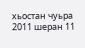хьостан чуьра 2011 шеран 11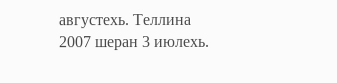августехь. Теллина 2007 шеран 3 июлехь.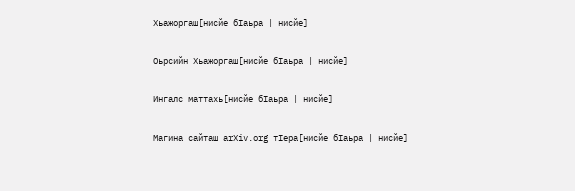Хьажоргаш[нисйе бӀаьра | нисйе]

Оьрсийн Хьажоргаш[нисйе бӀаьра | нисйе]

Ингалс маттахь[нисйе бӀаьра | нисйе]

Магина сайташ arXiv.org тӀера[нисйе бӀаьра | нисйе]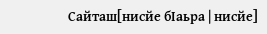Сайташ[нисйе бӀаьра | нисйе]